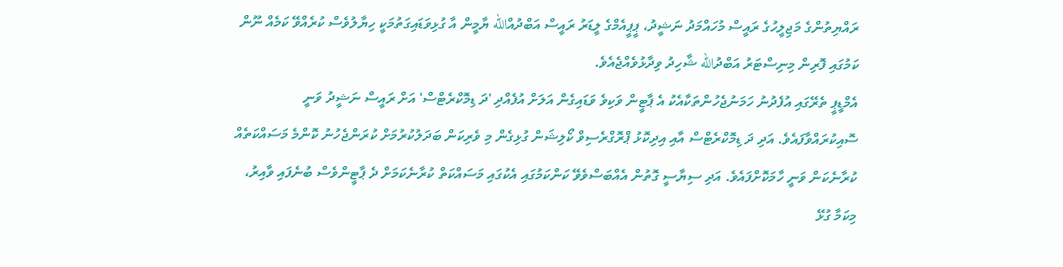ރައްޔިތުންގެ މަޖިލީހުގެ ރައީސް މުހައްމަދު ނަޝީދު، ޕީޕީއެމްގެ ލީޑަރު ރައީސް އަބްދުއްالله ޔާމީން އާ ގުޅިވަޑައިގަތުމަކީ ހިޔާލުވެސް ކުރެއްވޭ ކަމެއް ނޫން ކަމުގައި ފޮރިން މިނިސްޓަރު އަބްދުالله ޝާހިދު ވިދާޅުވެއްޖެއެވެ.
އެމްޑީޕީ ތެރޭގައި އުފެދުނު ހަމަނުޖެހުންތަކާއެކު އެ ޕާޓީން ވަކިވެ ވަޑައިގެން އަލަށް އުފެއްދި 'ދަ ޑިމޮކްރެޓްސް' އަށް ރައީސް ނަޝީދު ވަނީ ސޮއިކުރައްވާފައެވެ. އަދި ދަ ޑިމޮކްރެޓްސް އާއި އިދިކޮޅު ޕްރޮގްރެސިވް ކޯލިޝަން ގުޅިގެން މި ވެރިކަން ބަދަލުކުރުމަށް ކުރަންޖެހުނު ކޮންމެ މަސައްކަތެއް ކުރާނެކަން ވަނީ ހާމަކޮށްފައެވެ. އަދި ސިޔާސީ ގޮތުން އެއްބަސްވެވޭ ކަންކަމުގައި އެކުގައި މަސައްކަތް ކުރާނެކަމަށް ދެ ޕާޓީންވެސް ބުނެފައި ވާއިރު، މިކަމާ ގުޅޭ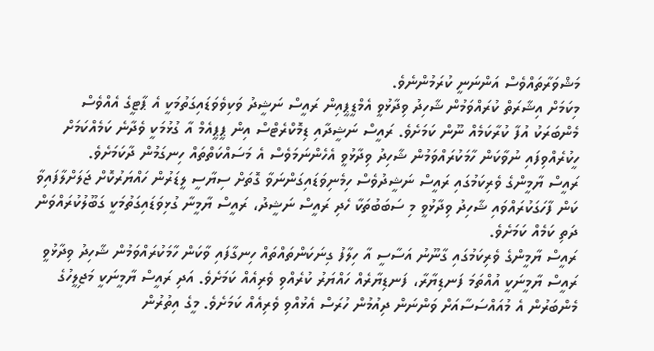މަޝްވަރާތައްވެސް އަންނަނީ ކުރަމުންނެވެ.
މިކަމަށް އިޝާރަތް ކުރައްވަމުން ޝާހިދު ވިދާޅުވީ އެމްޑީޕީއިން ރައީސް ނަޝީދު ވަކިވެވަޑައިގަތުމަކީ އެ ޕާޓީގެ އެއްވެސް މެންބަރަކު އުފާ ކުރާކަމެއް ނޫން ކަމަށެވެ. ރައީސް ނަޝީދާއި ޑިމޮކްރެޓްސް އިން ޕީޕީއެމް އާ ގުޅުމަކީ ވެދާނެ ކަމެއްކަމަށް ހީކުރެއްވިފައި ނުވާކަން ހާމަކުރައްވަމުން ޝާހިދު ވިދާޅުވީ އެހެންނަމަވެސް އެ މަސައްކަތްތައް ހިނގަމުން ދާކަމަށެވެ.
ރައީސް ޔާމީންގެ ވެރިކަމުގައި ރައީސް ނަޝީދުވެސް ހިމެނިވަޑައިގަންނަވާ ގޮތަށް ސިޔާސީ ލީޑަރުން ހައްޔަރުކޮށް ޖަލަށްލާފައިވާ ކަން ފާހަގަކުރައްވައި ޝާހިދު ވިދާޅުވީ މި ސަބަބުތަކާ ހެދި ރައީސް ނަޝީދު، ރައީސް ޔާމީނާ ގުޅިވަޑައިގަތުމަކީ ގަބޫލުކުރައްވަން ދަތި ކަމެއް ކަމަށެވެ.
ރައީސް ޔާމީންގެ ވެރިކަމުގައި ގާނޫނު އަސާސީ އާ ހިލާފު ގިނަކަންތައްތައް ހިނގާފައި ވާކަން ހާމަކުރައްވަމުން ޝާހިދު ވިދާޅުވީ ރައީސް ޔާމީނަކީ އުއްތަމަ ފަނޑިޔާރާ، ފަނޑިޔާރެއް ހައްޔަރު ކުރެއްވި ވެރިއެއް ކަމަށެވެ. އަދި ރައީސް ޔާމީނަކީ މަޖިލީހުގެ މެންބަރުން އެ މުއައްސަސާއަށް ވަންނަން ދިއުމުން ހުރަސް އެޅުއްވި ވެރިއެއް ކަމަށެވެ. މީގެ އިތުރުން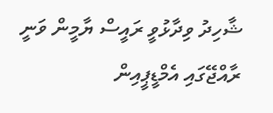ޝާހިދު ވިދާޅުވީ ރައީސް ޔާމީން ވަނީ ރާއްޖޭގައި އެމްޑީޕީއިން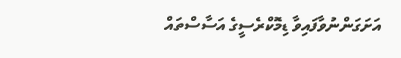އަށަގަންނުވާފައިވާ ޑިމޮކްރެސީގެ އަސާސްތައް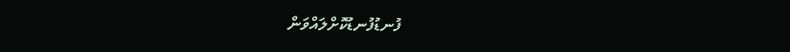ފުނޑުފުނޑުކޮށްލައްވަން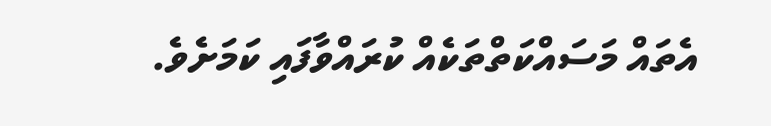އެތައް މަސައްކަތްތަކެއް ކުރައްވާފައި ކަމަށެވެ.